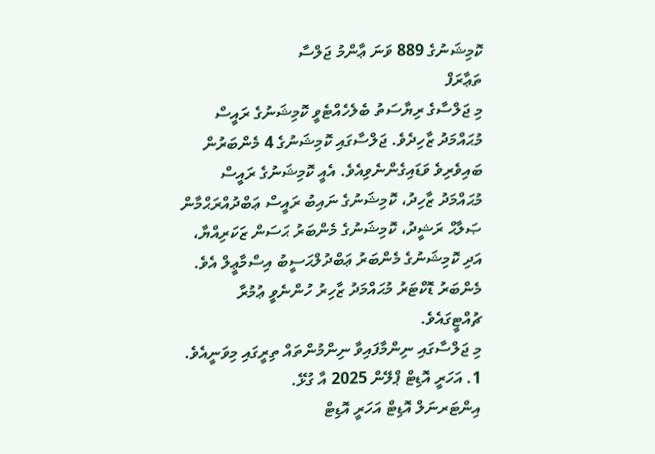ކޮމިޝަނުގެ 889 ވަނަ ޢާންމު ޖަލްސާ
ތަޢާރަފް
މި ޖަލްސާގެ ރިޔާސަތު ބެލެހެއްޓެވީ ކޮމިޝަނުގެ ރައީސް މުޙައްމަދު ޒާހިދެވެ. ޖަލްސާގައި ކޮމިޝަނުގެ 4 މެންބަރުން ބައިވެރިވެ ވަޑައިގެންނެވިއެވެ. އެއީ ކޮމިޝަނުގެ ރައީސް މުޙައްމަދު ޒާހިދު، ކޮމިޝަނުގެ ނައިބު ރައީސް ޢަބްދުއްރަޙްމާން ޞަލާޙް ރަޝީދު، ކޮމިޝަނުގެ މެންބަރު ޙަސަން ޒަކަރިއްޔާ، އަދި ކޮމިޝަނުގެ މެންބަރު ޢަބްދުލްޙަސީބު އިސްމާޢީލް އެވެ.
މެންބަރު ޑޮކްޓަރު މުޙައްމަދު ޒާހިރު ހުންނެވީ ޢުމުރާ ޗުއްޓީގައެވެ.
މި ޖަލްސާގައި ނިންމާފައިވާ ނިންމުންތައް ތިރީގައި މިވަނީއެވެ.
1. އަހަރީ އޮޑިޓް ޕްލޭން 2025 އާ ގުޅޭ.
އިންޓަރނަލް އޮޑިޓް އަހަރީ އޮޑިޓް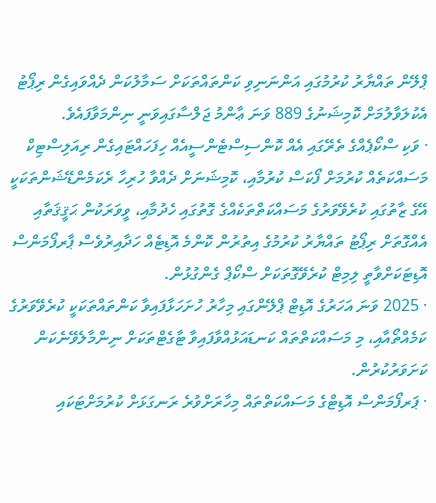ޕްލޭން ތައްޔާރު ކުރުމުގައި އަންނަނިވި ކަންތައްތަކަށް ސަމާލުކަން ދެއްވައިގެން ރިޕޯޓު އެކުލަވާލުމަށް ކޮމިޝަނުގެ 889 ވަނަ ޢާންމު ޖަލްސާގައިވަނީ ނިންމަވާފައެވެ.
· ވަކި ސްކޯޕެއްގެ ތެރޭގައި އެއް ކޮންސިސްޓެންސީއެއް ހިފަހައްޓައިގެން ރިއަލިސްޓިކް މަސައްކަތެއް ކުރުމަށް ފޯކަސް ކުރުމާއި، ކޮމިޝަނަށް ދެއްވާ ހުރިހާ ރެކަމެންޑޭޝަންތަކަކީ އޭގެ ޒާތުގައި ކުރެވޭވަރުގެ މަސައްކަތްތަކެއްގެ ގޮތުގައި ހެދުމާއި، ވީވަރަކުން ޙަޤީޤަތާއި އެއްގޮތަށް ރިޕޯޓު ތައްޔާރު ކުރުމުގެ އިތުރުން ކޮންމެ އޮޑިޓެއް ހަދާއިރުވެސް ޕާރފޯމަންސް އޮޑިޓަކަށްވާތީ ލިމިޓް ކުރެވޭގޮތަކަށް ސްކޯޕް ގެންގުޅުން.
· 2025 ވަނަ އަހަރުގެ އޮޑިޓް ޕްލޭންގައި މިހާރު ހުށަހަޅާފައިވާ ކަންތައްތަކަކީ ކުރެވޭވަރުގެ ކަމެއްތޯއާއި، މި މަސައްކަތްތައް ކަނޑައަޅުއްވާފައިވާ ޓާގެޓްތަކަށް ނިންމާލެވޭނެކަން ކަށަވަރުކުރުން.
· ޕަރފޯމަންސް އޮޑިޓްގެ މަސައްކަތްތައް މިހާރަށްވުރެ ރަނގަޅަށް ކުރުމަށްޓަކައި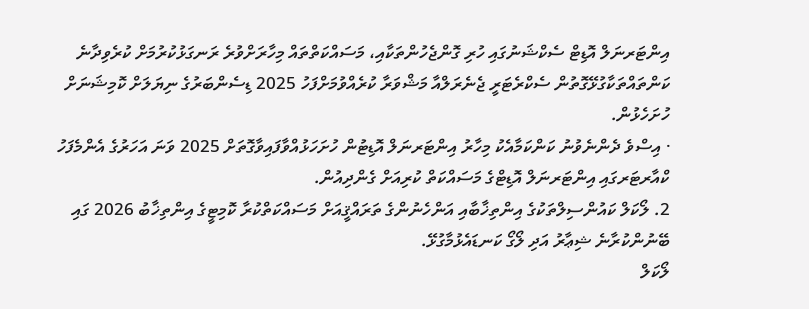އިންޓަރނަލް އޮޑިޓް ސެކްޝަނުގައި ހުރި ގޮންޖެހުންތަކާއި، މަސައްކަތްތައް މިހާރަށްވުރެ ރަނގަޅުކުރުމަށް ކުރެވިދާނެ ކަންތައްތަކާގުޅޭގޮތުން ސެކްރެޓަރީ ޖެނެރަލްއާ މަޝްވަރާ ކުރެއްވުމަށްފަހު 2025 ޑިސެންބަރުގެ ނިޔަލަށް ކޮމިޝަނަށް ހުށަހެޅުން.
· އިސްވެ ދެންނެވުނު ކަންކަމާއެކު މިހާރު އިންޓަރނަލް އޮޑިޓުން ހުށަހަޅުއްވާފައިވާގޮތަށް 2025 ވަނަ އަހަރުގެ އެންމެފަހު ކްއާރޓަރގައި އިންޓަރނަލް އޮޑިޓްގެ މަސައްކަތް ކުރިއަށް ގެންދިއުން.
2. ލޯކަލް ކައުންސިލްތަކުގެ އިންތިޚާބާއި އަންހެނުންގެ ތަރައްޤީއަށް މަސައްކަތްކުރާ ކޮމިޓީގެ އިންތިޚާބު 2026 ގައި ބޭނުންކުރާނެ ޝިޢާރު އަދި ލޯގޯ ކަނޑައެޅުމާގުޅޭ.
ލޯކަލް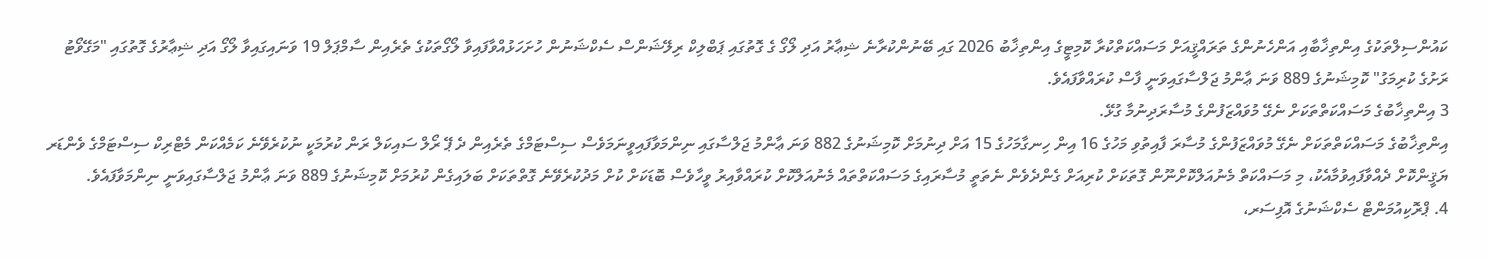ކައުންސިލްތަކުގެ އިންތިޚާބާއި އަންހެނުންގެ ތަރައްޤީއަށް މަސައްކަތްކުރާ ކޮމިޓީގެ އިންތިޚާބު 2026 ގައި ބޭނުންކުރާނެ ޝިޢާރު އަދި ލޯގޯ ގެ ގޮތުގައި ޕަބްލިކް ރިލޭޝަންސް ސެކްޝަނުން ހުށަހަޅުއްވާފައިވާ ލޯގޯތަކުގެ ތެރެއިން ސާމްޕަލް 19 ވަނައިގައިވާ ލޯގޯ އަދި ޝިޢާރުގެ ގޮތުގައި "މަގޭވޯޓު ރަށުގެ ކުރިމަގު" ކޮމިޝަނުގެ 889 ވަނަ ޢާންމު ޖަލްސާގައިވަނީ ފާސް ކުރައްވާފައެވެ.
3 އިންތިޚާބުގެ މަސައްކަތްތަކަށް ނެގޭ މުވައްޒަފުންގެ މުސާރަދިނުމާ ގުޅޭ.
އިންތިޚާބުގެ މަސައްކަތްތަކަށް ނެގޭ މުވައްޒަފުންގެ މުސާރަ ފާއިތުވި މަހުގެ 16 އިން ހިނގާމަހުގެ 15 އަށް ދިނުމަށް ކޮމިޝަނުގެ 882 ވަނަ ޢާންމު ޖަލްސާގައި ނިންމަވާފައިވީނަމަވެސް ސިސްޓަމްގެ ތެރެއިން ދެ ޕޭ ރޯލް ސައިކަލް ރަން ކުރުމަކީ ނުކުރެވޭނެ ކަމެއްކަން މެޓްރިކް ސިސްޓަމްގެ ވެންޑަރ ޔަޤީންކޮށް ދެއްވާފައިވުމާއެކު، މި މަސައްކަތް މެނުއަލްކޮށްނޫން ގޮތަކަށް ކުރިއަށް ގެންދެވެން ނެތަތީ މުސާރައިގެ މަސައްކަތްތައް މެނުއަލްކޮށް ކުރައްވާއިރު ވީހާވެސް ބޮޑަކަށް ކުށް މަދުކުރެވޭނެ ގޮތްތަކަށް ބަލައިގެން ކުރުމަށް ކޮމިޝަނުގެ 889 ވަނަ ޢާންމު ޖަލްސާގައިވަނީ ނިންމަވާފައެވެ.
4. ޕްރޮކިއުމަންޓް ސެކްޝަނުގެ އޮފިސަރ،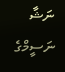ނަޝާ ނަސީމްގެ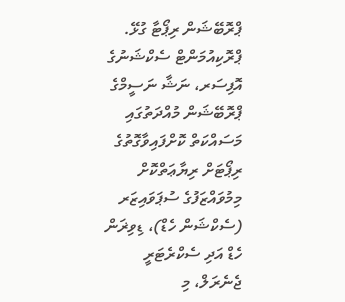ޕްރޮބޭޝަން ރިޕޯޓާ ގުޅޭ.
ޕްރޮކިއުމަންޓް ސެކްޝަނުގެ އޮފިސަރ، ނަޝާ ނަސީމްގެ ޕްރޮބޭޝަން މުއްދަތުގައި މަސައްކަތް ކޮށްފައިވާގޮތުގެ ރިޕޯޓަށް ރިޔާޢަތްކޮށް މިމުވައްޒަފުގެ ސުޕަވައިޒަރ (ސެކްޝަން ހެޑް)، ޑިވިޜަން ހެޑް އަދި ސެކްރެޓަރީ ޖެނެރަލް، މި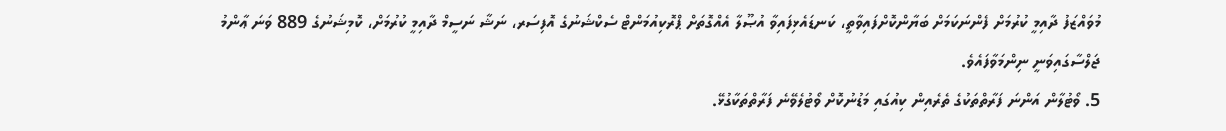މުވައްޒަފު ދާއިމީ ކުރުމަށް ފެންނަކަމަށް ބަޔާންކޮށްފައިވާތީ، ކަނޑައެޅިފައިވާ އުޞޫލާ އެއްގޮތަށް ޕްރޮކިއުމަންޓް ސެކްޝަނުގެ އޮފިސަރ، ނަޝާ ނަސީމް ދާއިމީ ކުރުމަށް، ކޮމިޝަނުގެ 889 ވަނަ ޢާންމު ޖަލްސާގައިވަނީ ނިންމަވާފައެވެ.
5. ވޯޓުލާން އަންނަ ފަރާތްތަކުގެ ތެރެއިން ކިއުގައި މަޑުނުކޮށް ވޯޓުލެވޭނެ ފަރާތްތަކާގުޅޭ.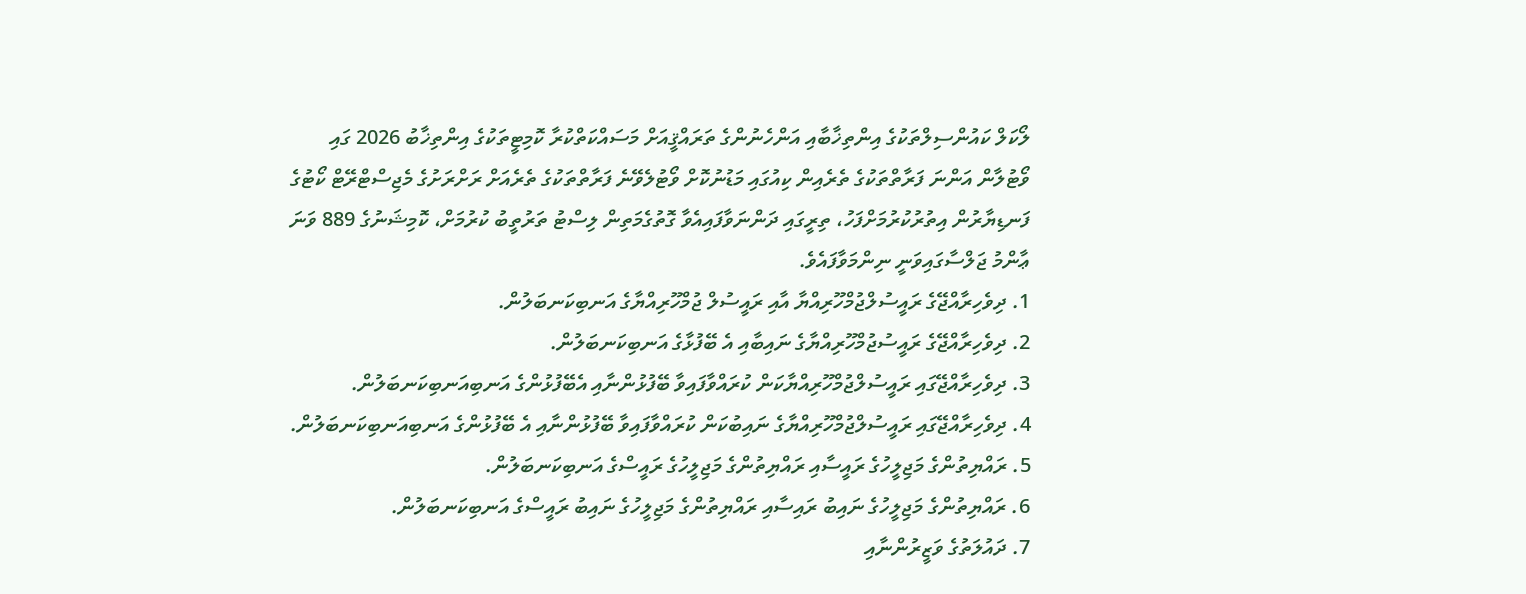ލޯކަލް ކައުންސިލްތަކުގެ އިންތިޚާބާއި އަންހެނުންގެ ތަރައްޤީއަށް މަސައްކަތްކުރާ ކޮމިޓީތަކުގެ އިންތިޚާބު 2026 ގައި ވޯޓުލާން އަންނަ ފަރާތްތަކުގެ ތެރެއިން ކިއުގައި މަޑުނުކޮށް ވޯޓުލެވޭނެ ފަރާތްތަކުގެ ތެރެއަށް ރަށްރަށުގެ މެޖިސްޓްރޭޓް ކޯޓުގެ ފަނޑިޔާރުން އިތުރުކުރުމަށްފަހު، ތިރީގައި ދަންނަވާފައިއެވާ ގޮތުގެމަތިން ލިސްޓު ތަރުތީބު ކުރުމަށް، ކޮމިޝަނުގެ 889 ވަނަ ޢާންމު ޖަލްސާގައިވަނީ ނިންމަވާފައެވެ.
1. ދިވެހިރާއްޖޭގެ ރައީސުލްޖުމްހޫރިއްޔާ އާއި ރައީސުލް ޖުމްހޫރިއްޔާގެ އަނބިކަނބަލުން.
2. ދިވެހިރާއްޖޭގެ ރައީސުޖުމްހޫރިއްޔާގެ ނައިބާއި އެ ބޭފުޅާގެ އަނބިކަނބަލުން.
3. ދިވެހިރާއްޖޭގައި ރައީސުލްޖުމްހޫރިއްޔާކަން ކުރައްވާފައިވާ ބޭފުޅުންނާއި އެބޭފުޅުންގެ އަނބިއަނބިކަނބަލުން.
4. ދިވެހިރާއްޖޭގައި ރައީސުލްޖުމްހޫރިއްޔާގެ ނައިބުކަން ކުރައްވާފައިވާ ބޭފުޅުންނާއި އެ ބޭފުޅުންގެ އަނބިއަނބިކަނބަލުން.
5. ރައްޔިތުންގެ މަޖިލީހުގެ ރައީސާއި ރައްޔިތުންގެ މަޖިލީހުގެ ރައީސްގެ އަނބިކަނބަލުން.
6. ރައްޔިތުންގެ މަޖިލީހުގެ ނައިބު ރައިސާއި ރައްޔިތުންގެ މަޖިލީހުގެ ނައިބު ރައީސްގެ އަނބިކަނބަލުން.
7. ދައުލަތުގެ ވަޒީރުންނާއި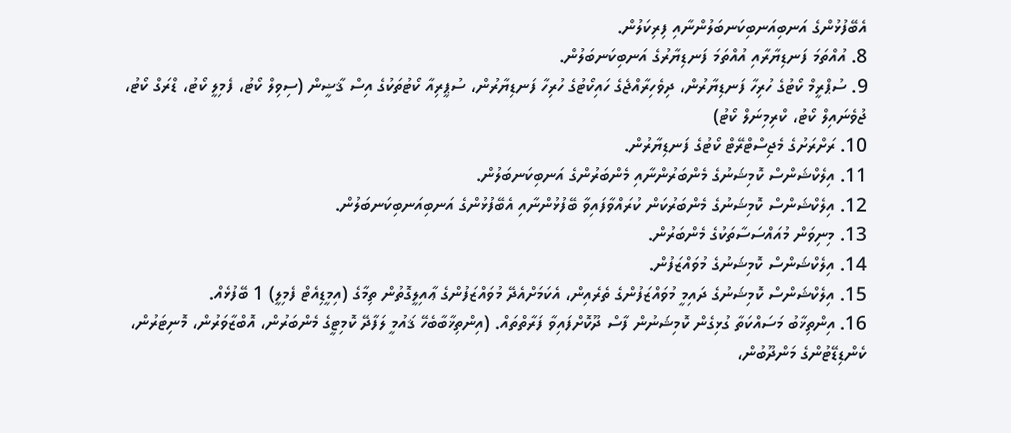އެބޭފުޅުންގެ އަނބިއަނބިކަނބަލުންނާއި ފިރިކަލުން.
8. އުއްތަމަ ފަނޑިޔާރާއި އުއްތަމަ ފަނޑިޔާރުގެ އަނބިކަނބަލުން.
9. ސުޕްރީމް ކޯޓުގެ ހުރިހާ ފަނޑިޔާރުން، ދިވެހިރާއްޖެގެ ހައިކޯޓުގެ ހުރިހާ ފަނޑިޔާރުން، ސުޕީރިއާ ކޯޓުތަކުގެ އިސް ޤާޟީން (ސިވިލް ކޯޓު، ފެމިލީ ކޯޓު، ޑްރަގް ކޯޓު، ޖުވެނައިލް ކޯޓު، ކްރިމިނަލް ކޯޓު)
10. ރަށްރަށުގެ މެޖިސްޓްރޭޓް ކޯޓުގެ ފަނޑިޔާރުން.
11. އިލެކްޝަންސް ކޮމިޝަނުގެ މެންބަރުންނާއި މެންބަރުންގެ އަނބިކަނބަލުން.
12. އިލެކްޝަންސް ކޮމިޝަނުގެ މެންބަރުކަން ކުރައްވާފައިވާ ބޭފުޅުންނާއި އެބޭފުޅުންގެ އަނބިއަނބިކަނބަލުން.
13. މިނިވަން މުއައްސަސާތަކުގެ މެންބަރުން.
14. އިލެކްޝަންސް ކޮމިޝަނުގެ މުވައްޒަފުން.
15. އިލެކްޝަންސް ކޮމިޝަނުގެ ދައިމީ މުވައްޒަފުންގެ ތެރެއިން، އެކަމަށްއެދޭ މުވައްޒަފުންގެ ޢާއިލީގޮތުން ތިމާގެ (އިމީޑިއެޓް ފެމިލީ) 1 ބޭފުޅެއް.
16. އިންތިޚާބު މަސައްކަތާ ގުޅިގެން ކޮމިޝަނުން ފާސް ދޫކޮށްފައިވާ ފަރާތްތައް. (އިންތިޚާބާބެހޭ ޤައުމީ ލަފާދޭ ކޮމިޓީގެ މެންބަރުން، އޮބްޒާވަރުން، މޮނިޓަރުން، ކެންޑިޑޭޓުންގެ މަންދޫބުން،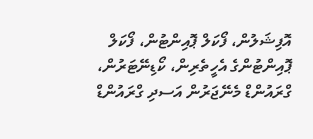އޮފިޝަލުން، ފޯކަލް ޕޮއިންޓުން، ފޯކަލް ޕޮއިންޓުންގެ އެހީތެރިން، ކޯޑިނޭޓަރުން، ގްރައުންޑް މެނޭޖަރުން އަސދި ގްރައުންޑް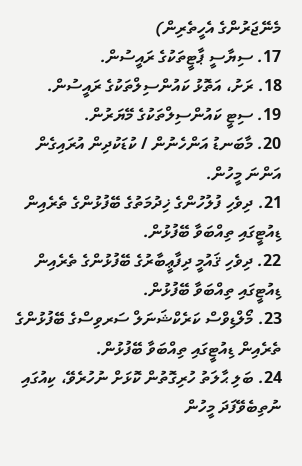މެނޭޖަރުންގެ އެހީތެރިން)
17. ސިޔާސީ ޕާޓީތަކުގެ ރައީސުން.
18. ރަށު، އަތޮޅު ކައުންސިލްތަކުގެ ރައީސުން.
19. ސިޓީ ކައުންސިލްތަކުގެ މޭޔަރުން.
20. މާބަނޑު އަންހެނުން / ކުޑަކުދިން އުރައިގެން އަންނަ މީހުން.
21. ދިވެހި ފުލުހުންގެ ޚިދުމަތުގެ ބޭފުޅުންގެ ތެރެއިން ޑިއުޓީގައި ތިއްބަވާ ބޭފުޅުން.
22. ދިވެހި ޤައުމީ ދިފާޢީބާރުގެ ބޭފުޅުންގެ ތެރެއިން ޑިއުޓީގައި ތިއްބަވާ ބޭފުޅުން.
23. މޯލްޑިވްސް ކަރެކްޝަނަލް ސަރވިސްގެ ބޭފުޅުންގެ ތެރެއިން ޑިއުޓީގައި ތިއްބަވާ ބޭފުޅުން.
24. ބަލި ޙާލަތު ހުރިގޮތުން ކޮޅަށް ނުހުރެވޭ، ކިއުގައި ނުތިބެވޭފަދަ މީހުން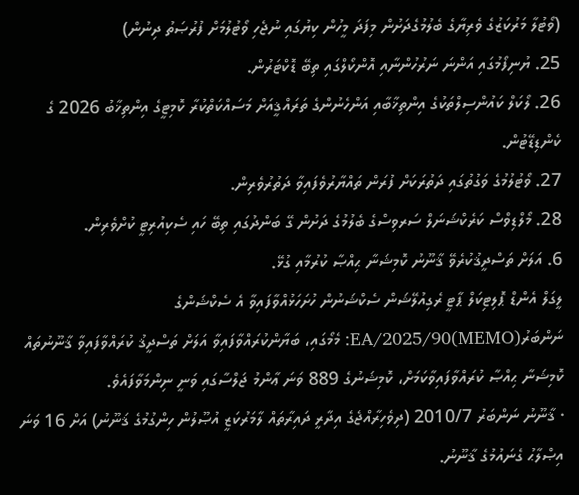(ވޯޓުލާ މަރުކަޒުގެ ވެރިޔާގެ ބެލުމުގެދަށުން މިފަދަ މީހުން ކިޔުގައި ނުޖެހި ވޯޓުލުމަށް ފުރުޞަތު ދިނުން)
25. ޔުނިފޯމުގައި އަންނަ ނަރުހުންނާއި އޮންކޯލްގައި ތިބޭ ޑޮކްޓަރުން.
26. ލޯކަލް ކައުންސިލްތަކުގެ އިންތިޚާބާއި އަންހެނުންގެ ތަރައްޤީއަށް މަސައްކަތްކުރާ ކޮމިޓީގެ އިންތިޚާބު 2026 ގެ ކެންޑިޑޭޓުން.
27. ވޯޓުލުމުގެ ވަގުތުގައި ދަތުރަކަށް ފުރަން ތައްޔާރުވެފައިވާ ދަތުރުވެރިން.
28. މޯލްޑިވްސް ކަރެކްޝަނަލް ސަރވިސްގެ ބެލުމުގެ ދަށުން ގޭ ބަންދުގައި ތިބޭ ހައި ސެކިއުރިޓީ ކުށްވެރިން.
6. އަލަށް ތަސްދީޤުކުރެވޭ ޤާނޫނު ކޮމިޝަނާ ޙިއްޞާ ކުރުމާއި ގުޅޭ.
ލީގަލް އެންޑް ޕޮލިޓިކަލް ޕާޓީ ރެގިއުލޭޝަން ސެކްޝަނުން ހުށަހަޅުއްވާފައިވާ އެ ސެކްޝަންގެ ނަންބަރު(MEMO)EA/2025/90: މެމޯގައި، ބަޔާންކުރައްވާފައިވާ އަލަށް ތަސްދީޤު ކުރައްވާފައިވާ ޤާނޫނުތައް ކޮމިޝަނާ ޙިއްޞާ ކުރައްވާފައިވާކަމަށް، ކޮމިޝަނުގެ 889 ވަނަ ޢާންމު ޖަލްސާގައި ވަނީ ނިންމަވާފައެވެ.
· ޤާނޫނު ނަންބަރު 2010/7 (ދިވެހިރާއްޖެގެ އިދާރީ ދައިރާތައް ލާމަރުކަޒީ އުޞޫލުން ހިންގުމުގެ ޤަނޫނު) އަށް 16 ވަނަ އިޞްލާޙު ގެނައުމުގެ ޤާނޫނު.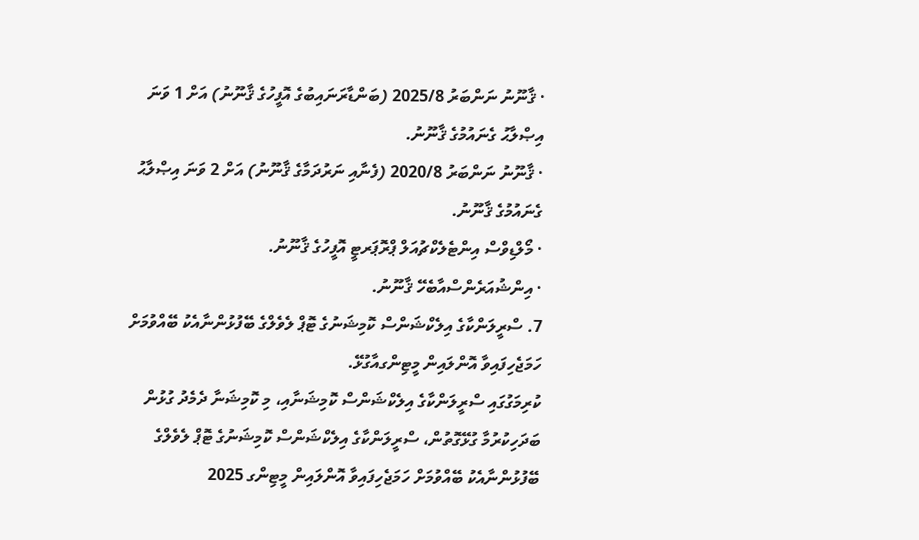· ޤާނޫނު ނަންބަރު 2025/8 (ބަންޑާރަނައިބުގެ އޮފީހުގެ ޤާނޫނު) އަށް 1 ވަނަ އިޞްލާޙު ގެނައުމުގެ ޤާނޫނު.
· ޤާނޫނު ނަންބަރު 2020/8 (ފެނާއި ނަރުދަމާގެ ޤާނޫނު) އަށް 2 ވަނަ އިޞްލާޙު ގެނައުމުގެ ޤާނޫނު.
· މޯލްޑިވްސް އިންޓެލެކްޗުއަލް ޕްރޮޕަރޓީ އޮފީހުގެ ޤާނޫނު.
· އިންޝުއަރެންސްއާބެހޭ ޤާނޫނު.
7. ސްރީލަންކާގެ އިލެކްޝަންސް ކޮމިޝަނުގެ ޓޮޕް ލެވެލްގެ ބޭފުޅުންނާއެކު ބޭއްވުމަށް ހަމަޖެހިފައިވާ އޮންލައިން މީޓިންގއާގުޅޭ.
ކުރިމަގުގައި ސްރީލަންކާގެ އިލެކްޝަންސް ކޮމިޝަނާއި، މި ކޮމިޝަނާ ދެމެދު ގުޅުން ބަދަހިކުރުމާ ގުޅޭގޮތުން، ސްރީލަންކާގެ އިލެކްޝަންސް ކޮމިޝަނުގެ ޓޮޕް ލެވެލްގެ ބޭފުޅުންނާއެކު ބޭއްވުމަށް ހަމަޖެހިފައިވާ އޮންލައިން މީޓިންގ 2025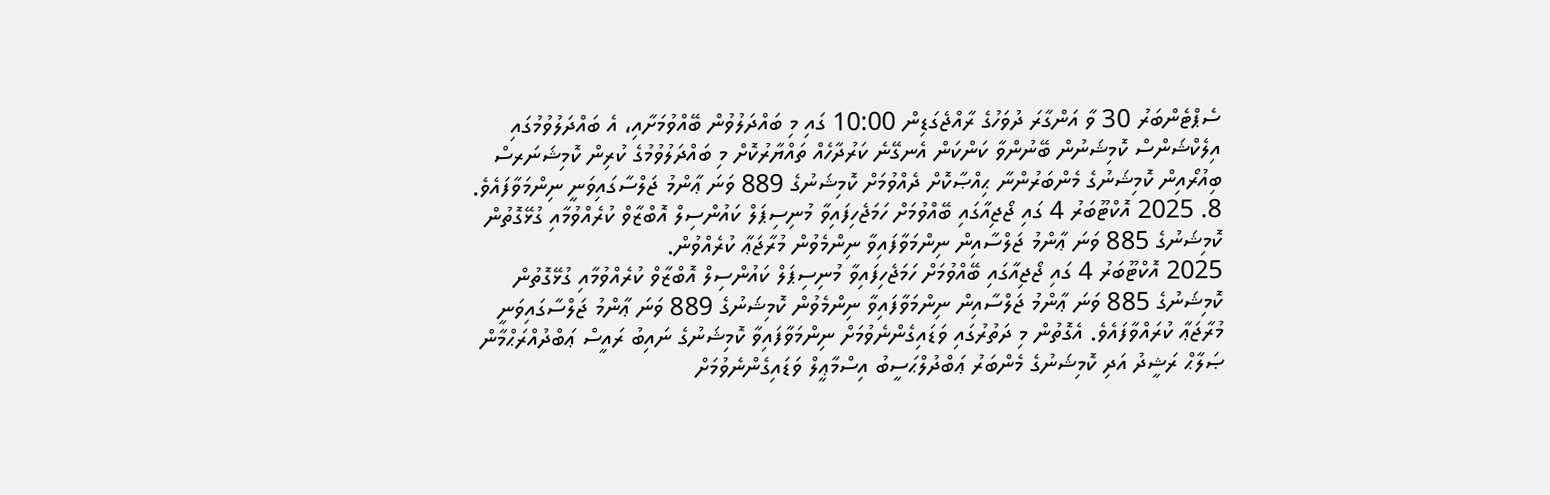ސެޕްޓެންބަރު 30 ވާ އަންގާރަ ދުވަހުގެ ރާއްޖެގަޑިން 10:00 ގައި މި ބައްދަލުވުން ބޭއްވުމަށާއި، އެ ބައްދަލުވުމުގައި އިލެކްޝަންސް ކޮމިޝަނުން ބޭނުންވާ ކަންކަން އެނގޭނެ ކަރުދާހެއް ތައްޔާރުކޮށް މި ބައްދަލުވުމުގެ ކުރިން ކޮމިޝަނަރސް ބިއުރޯއިން ކޮމިޝަނުގެ މެންބަރުންނާ ޙިއްޞާކޮށް ދެއްވުމަށް ކޮމިޝަނުގެ 889 ވަނަ ޢާންމު ޖަލްސާގައިވަނީ ނިންމަވާފައެވެ.
8. 2025 އޮކްޓޫބަރު 4 ގައި ޖޯޖިއާގައި ބޭއްވުމަށް ހަމަޖެހިފައިވާ މުނިސިޕަލް ކައުންސިލް އޮބްޒާވް ކުރެއްވުމާއި ގުޅޭގޮތުން ކޮމިޝަނުގެ 885 ވަނަ ޢާންމު ޖަލްސާއިން ނިންމަވާފައިވާ ނިންމެވުން މުރާޖަޢާ ކުރެއްވުން.
2025 އޮކްޓޫބަރު 4 ގައި ޖޯޖިއާގައި ބޭއްވުމަށް ހަމަޖެހިފައިވާ މުނިސިޕަލް ކައުންސިލް އޮބްޒާވް ކުރެއްވުމާއި ގުޅޭގޮތުން ކޮމިޝަނުގެ 885 ވަނަ ޢާންމު ޖަލްސާއިން ނިންމަވާފައިވާ ނިންމެވުން ކޮމިޝަނުގެ 889 ވަނަ ޢާންމު ޖަލްސާގައިވަނީ މުރާޖަޢާ ކުރައްވާފައެވެ. އެގޮތުން މި ދަތުރުގައި ވަޑައިގެންނެވުމަށް ނިންމަވާފައިވާ ކޮމިޝަނުގެ ނައިބު ރައީސް ޢަބްދުއްރަޙްމާން ޞަލާޙް ރަޝީދު އަދި ކޮމިޝަނުގެ މެންބަރު ޢަބްދުލްޙަސީބު އިސްމާޢީލް ވަޑައިގެންނެވުމަށް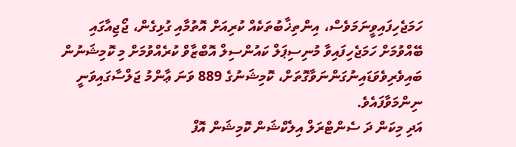ހަމަޖެހިފައިވީނަމަވެސް، އިންތިޚާބުތަކެއް ކުރިއަށް އޮތުމާއި ގުޅިގެން، ޖޯޖިއާގައި ބޭއްވުމަށް ހަމަޖެހިފައިވާ މުނިސިޕަލް ކައުންސިލް އޮބްޒާވް ކުރެއްވުމަށް މި ކޮމިޝަނުން ބައިވެރިވެވަޑައިނުގަންނަވާގޮތަށް، ކޮމިޝަނުގެ 889 ވަނަ ޢާންމު ޖަލްސާގައިވަނީ ނިންމަވާފައެވެ.
އަދި މިކަން ދަ ސެންޓްރަލް އިލެކްޝަން ކޮމިޝަން އޮފް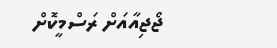ޖޯޖިއާއަށް ރަސްމީކޮށް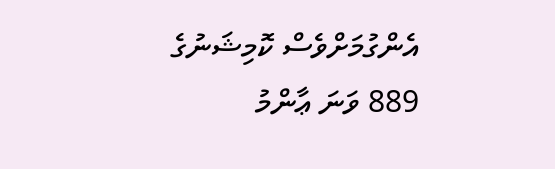އެންގުމަށްވެސް ކޮމިޝަނުގެ 889 ވަނަ ޢާންމު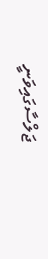ޖަލްސާގައިވަނީ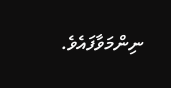ނިންމަވާފައެވެ.